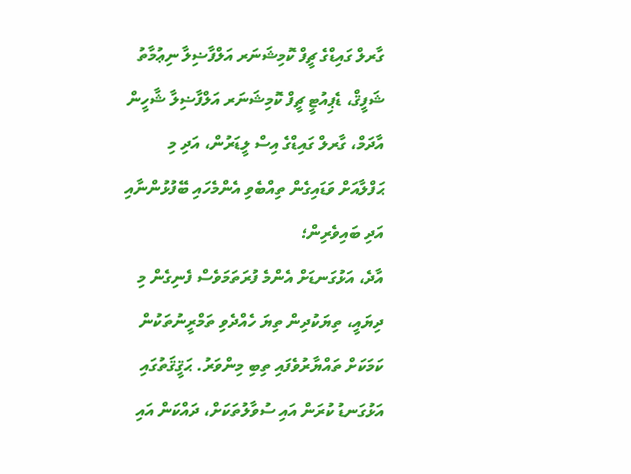ގާރލް ގައިޑްގެ ޗީފް ކޮމިޝަނަރ އަލްފާޟިލާ ނިޢުމާތު ޝަފީޤް، ޑެޕިއުޓީ ޗީފް ކޮމިޝަނަރ އަލްފާޟިލާ ޝާހީން އާދަމް، ގާރލް ގައިޑްގެ އިސް ލީޑަރުން، އަދި މި ޙަފްލާއަށް ވަޑައިގެން ތިއްބެވި އެންމެހައި ބޭފުޅުންނާއި އަދި ބައިވެރިން؛
އާދެ، އަޅުގަނޑަށް އެންމެ ފުރަތަމަވެސް ފެނިގެން މި ދިޔައީ، ތިޔަކުދިން ތިޔަ ހެއްދެވި ތަމްރީނުތަކުން ކަމަކަށް ތައްޔާރުވެފައި ތިބި މިންވަރު. ޙަޤީޤަތުގައި އަޅުގަނޑު ކުރަން އައި ސުވާލުތަކަށް، ދައްކަން އައި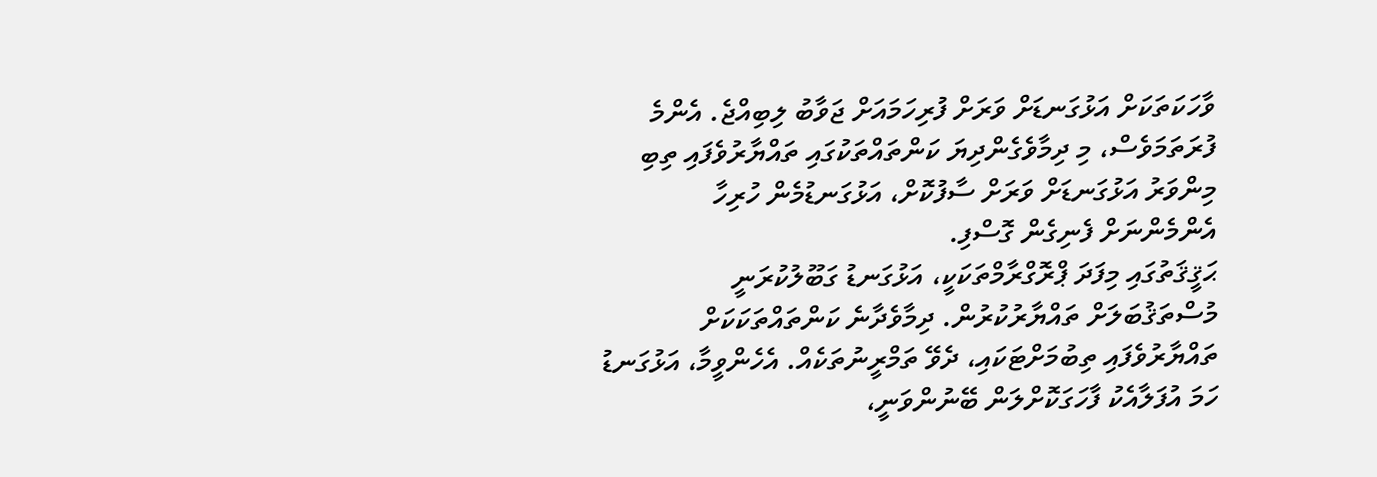ވާހަކަތަކަށް އަޅުގަނޑަށް ވަރަށް ފުރިހަމައަށް ޖަވާބު ލިބިއްޖެ. އެންމެ ފުރަތަމަވެސް، މި ދިމާވެގެންދިޔަ ކަންތައްތަކުގައި ތައްޔާރުވެފައި ތިބި މިންވަރު އަޅުގަނޑަށް ވަރަށް ސާފުކޮށް، އަޅުގަނޑުމެން ހުރިހާ އެންމެންނަށް ފެނިގެން ގޮސްފި.
ޙަޤީޤަތުގައި މިފަދަ ޕްރޮގްރާމްތަކަކީ، އަޅުގަނޑު ގަބޫލުކުރަނީ މުސްތަޤުބަލަށް ތައްޔާރުކުރުން. ދިމާވެދާނެ ކަންތައްތަކަކަށް ތައްޔާރުވެފައި ތިބުމަށްޓަކައި، ދެވޭ ތަމްރީނުތަކެއް. އެހެންވީމާ، އަޅުގަނޑު ހަމަ އުފަލާއެކު ފާހަގަކޮށްލަން ބޭނުންވަނީ،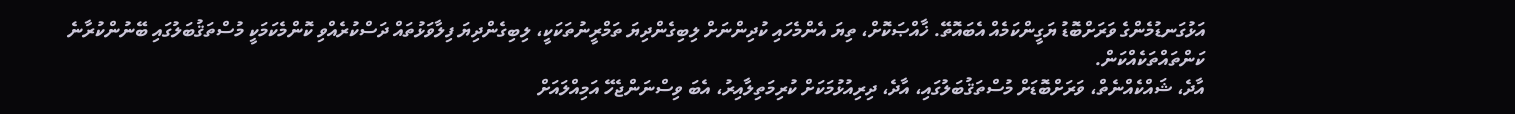އަޅުގަނޑުމެންގެ ވަރަށްބޮޑު ޔަގީންކަމެއް އެބައޮތޭ. ޚާއްޞަކޮށް، ތިޔަ އެންމެހައި ކުދިންނަށް ލިބިގެންދިޔަ ތަމްރީނުތަކަކީ، ލިބިގެންދިޔަ ފިލާވަޅުތައް ދަސްކުރެއްވި ކޮންމެކަމަކީ މުސްތަޤުބަލުގައި ބޭނުންކުރާނެ ކަންތައްތަކެއްކަން.
އާދެ، ޝައްކެއްނެތް، ވަރަށްބޮޑަށް މުސްތަޤުބަލުގައި، އާދެ، ދިރިއުޅުމަކަށް ކުރިމަތިލާއިރު، އެބަ ވިސްނަންޖެހޭ އަމިއްލައަށް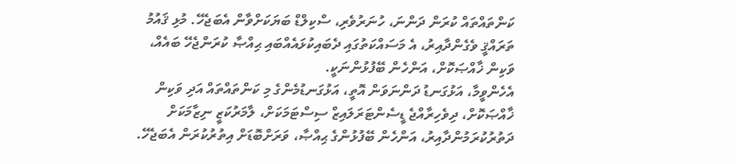ކަންތައްތައް ކުރަން ދަންނަ، ހުނަރުވެރި، ސްކިލްޑް ބަޔަކަށްވާން އެބަޖެހޭ. މުޅި ޤައުމު ތަރައްޤީ ވެގެންދާއިރު، އެ މަސައްކަތުގައި ދެބައިކުޅައެއްބައި ޙިއްޞާ ކުރަންޖެހޭ ބައެއް، ވަކިން ޚާއްޞަކޮށް، އަންހެން ބޭފުޅުންނަކީ.
އެހެންވީމާ، އަޅުގަނޑު ދަންނަވަން އޮތީ، އަޅުގަނޑުމެންގެ މި ކަންތައްތައް އަދި ވަކިން ޚާއްޞަކޮށް، ދިވެހިރާއްޖެ ޑީސެންޓަރަލައިޒް ސިސްޓަމަކަށް، ލާމަރުކަޒީ ނިޒާމަކަށް ދަތުރުކުރަމުންދާއިރު، އަންހެން ބޭފުޅުންގެ ޙިއްޞާ، ވަރަށްބޮޑަށް އިތުރުކުރަން އެބަޖެހޭ.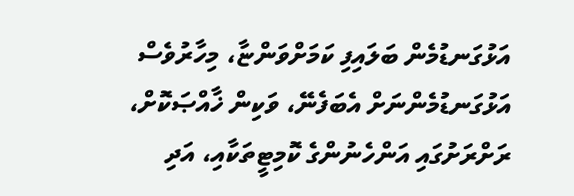އަޅުގަނޑުމެން ބަލައިފި ކަމަށްވަންޏާ، މިހާރުވެސް އަޅުގަނޑުމެންނަށް އެބަފެނޭ، ވަކިން ޚާއްޞަކޮށް، ރަށްރަށުގައި އަންހެނުންގެ ކޮމިޓީތަކާއި، އަދި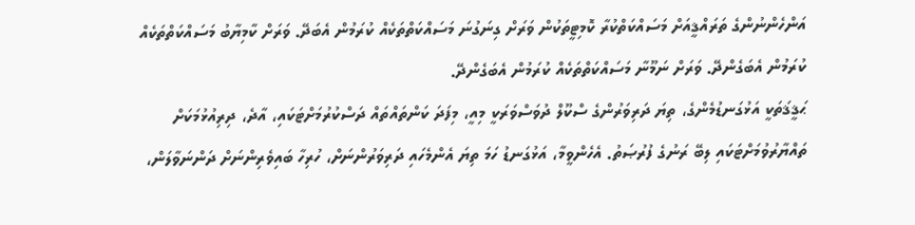އަންހެންނުންގެ ތަރައްޤީއަށް މަސައްކަތްކުރާ ކޮމިޓީތަކުން ވަރަށް ގިނަގުނަ މަސައްކަތްތަކެއް ކުރަމުން އެބަދޭ. ވަރަށް ކާމިޔާބު މަސައްކަތްތަކެއް ކުރަމުން އެބަގެންދޭ. ވަރަށް ނަމޫނާ މަސައްކަތްތަކެއް ކުރަމުން އެބަގެންދޭ.
ޙަޤީޤަތަކީ އަޅުގަނޑުމެންގެ، ތިޔަ ދަރިވަރުންގެ ސްކޫލް ދުވަސްވަރަކީ މިއީ، މިފަދަ ކަންތައްތައް ދަސްކުރުމަށްޓަކައި، އާދެ، ދިރިއުޅުމަކަށް ތައްޔާރުވުމަށްޓަކައި ލިބޭ ރަނުގެ ފުރުޞަތު. އެހެންވީމާ، އަޅުގަނޑު ހަމަ ތިޔަ އެންމެހައި ދަރިވަރުންނަށް، ހުރިހާ ބައިވެރިންނަށް ދަންނަވާލަން،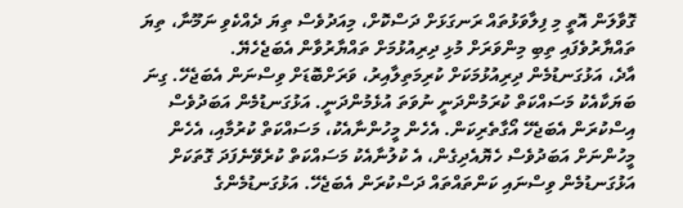ގޮވާލަން އޮތީ މި ފިލާވަޅުތައް ރަނގަޅަށް ދަސްކޮށް، މިއަދުވެސް ތިޔަ ދެއްކެވި ނަމޫނާ، ތިޔަ ތައްޔާރުވެފައި ތިބި މިންވަރަށް މުޅި ދިރިއުޅުމަށް ތައްޔާރުވާން އެބަޖެހެޔޭ.
އާދެ، އަޅުގަނޑުމެން ދިރިއުޅުމަކަށް ކުރިމަތިލާއިރު، ވަރަށްބޮޑަށް ވިސްނަން އެބަޖެހޭ. ގިނަ ބަޔަކާއެކު މަސައްކަތް ކުރަމުންދަނީ ނުވަތަ އުޅެމުންދަނީ. އަޅުގަނޑުމެން އަބަދުވެސް އިސްކުރަން އެބަޖެހޭ އޯގާތެރިކަން. އެހެން މީހުންނާއެކު، މަސައްކަތް ކުރުމާއި، އެހެން މީހުންނަށް އަބަދުވެސް ހެޔޮއެދިގެން، އެ ކުލުނާއެކު މަސައްކަތް ކުރެވޭނެފަދަ ގޮތަކަށް އަޅުގަނޑުމެން ވިސްނައި ކަންތައްތައް ދަސްކުރަން އެބަޖެހޭ. އަޅުގަނޑުމެންގެ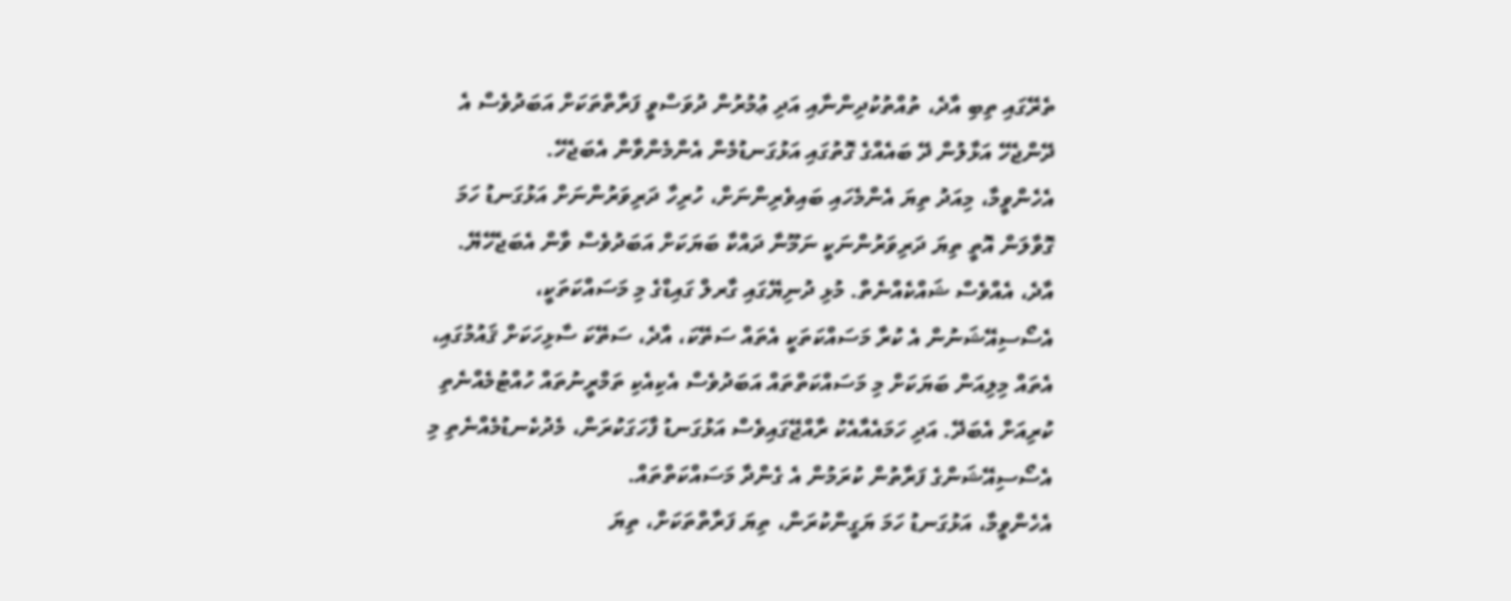ތެރޭގައި ތިބި އާދެ، ތުއްތުކުދިންނާއި އަދި ޢުމުރުން ދުވަސްވީ ފަރާތްތަކަށް އަބަދުވެސް އެ ދޭންޖެހޭ އަޅާލުން ދޭ ބައެއްގެ ގޮތުގައި އަޅުގަނޑުމެން އެންމެންވާން އެބަޖެހޭ.
އެހެންވީމާ، މިއަދު ތިޔަ އެންމެހައި ބައިވެރިންނަށް، ހުރިހާ ދަރިވަރުންނަށް އަޅުގަނޑު ހަމަ ގޮވާލަން އޮތީ ތިޔަ ދަރިވަރުންނަކީ ނަމޫނާ ދައްކާ ބަޔަކަށް އަބަދުވެސް ވާން އެބަޖެހޭޔޭ.
އާދެ، އެއްވެސް ޝައްކެއްނެތް. މުޅި ދުނިޔޭގައި ގާރލް ގައިޑްގެ މި މަސައްކަތަކީ، އެސޯސިއޭޝަނުން އެ ކުރާ މަސައްކަތަކީ އެތައް ސަތޭކަ، އާދެ، ސަތޭކަ ސާޅިހަކަށް ޤައުމުގައި، އެތައް މިލިއަން ބަޔަކަށް މި މަސައްކަތްތައް އަބަދުވެސް އެކިއެކި ތަމްރީނުތައް ހުއްޓުމެއްނެތި ކުރިއަށް އެބަދޭ. އަދި ހަމައެއާއެކު ރާއްޖޭގައިވެސް އަޅުގަނޑު ފާހަގަކުރަން، މެދުކެނޑުމެއްނެތި މި އެސޯސިއޭޝަންގެ ފަރާތުން ކުރަމުން އެ ގެންދާ މަސައްކަތްތައް.
އެހެންވީމާ، އަޅުގަނޑު ހަމަ ޔަގީންކުރަން، ތިޔަ ފަރާތްތަކަށް، ތިޔަ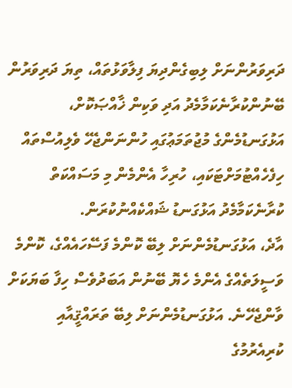ދަރިވަރުންނަށް ލިބިގެންދިޔަ ފިލާވަޅުތައް، ތިޔަ ދަރިވަރުން ބޭނުންކުރާނެކަމާމެދު އަދި ވަކިން ޚާއްޞަކޮށް، އަޅުގަނޑުމެންގެ މުޖުތަމަޢުގައި ހުންނަންޖެހޭ ވެލިއުސްތައް ހިފެހެއްޓުމަށްޓަކައި، ހުރިހާ އެންމެން މި މަސައްކަތް ކުރާނެކަމާމެދު އަޅުގަނޑު ޝައްކެއްނުކުރަން.
އާދެ، އަޅުގަނޑުމެންނަށް ލިބޭ ކޮންމެ ފަސޭހައެއްގެ، ކޮންމެ ވަސީލަތެއްގެ އެންމެ ހެޔޮ ބޭނުން އަބަދުވެސް ހިފާ ބަޔަކަށް ވާންޖެހޭނެ. އަޅުގަނޑުމެންނަށް ލިބޭ ތަރައްޤީއާއި ކުރިއެރުމުގެ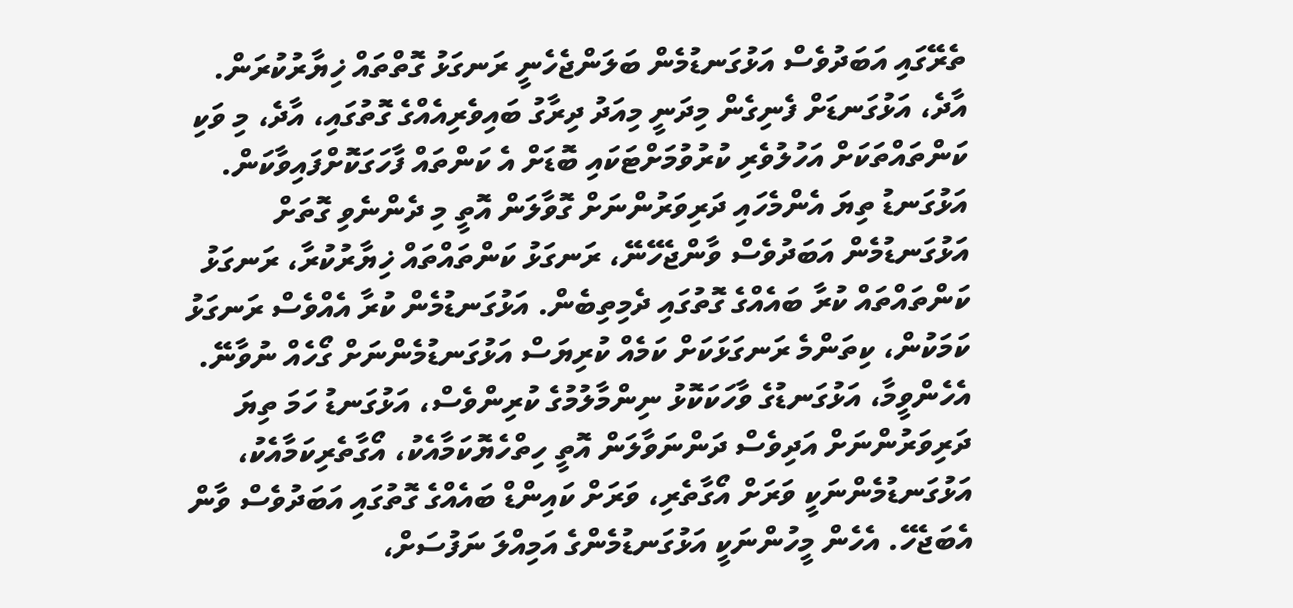ތެރޭގައި އަބަދުވެސް އަޅުގަނޑުމެން ބަލަންޖެހެނީ ރަނގަޅު ގޮތްތައް ޚިޔާރުކުރަން. އާދެ، އަޅުގަނޑަށް ފެނިގެން މިދަނީ މިއަދު ދިރާގު ބައިވެރިއެއްގެ ގޮތުގައި، އާދެ، މި ވަކި ކަންތައްތަކަށް އަހުލުވެރި ކުރުވުމަށްޓަކައި ބޮޑަށް އެ ކަންތައް ފާހަގަކޮށްފައިވާކަން.
އަޅުގަނޑު ތިޔަ އެންމެހައި ދަރިވަރުންނަށް ގޮވާލަން އޮތީ މި ދެންނެވި ގޮތަށް އަޅުގަނޑުމެން އަބަދުވެސް ވާންޖެހޭނޭ، ރަނގަޅު ކަންތައްތައް ޚިޔާރުކުރާ، ރަނގަޅު ކަންތައްތައް ކުރާ ބައެއްގެ ގޮތުގައި ދެމިތިބެން. އަޅުގަނޑުމެން ކުރާ އެއްވެސް ރަނގަޅު ކަމަކުން، ކިތަންމެ ރަނގަޅަކަށް ކަމެއް ކުރިޔަސް އަޅުގަނޑުމެންނަށް ގޯހެއް ނުވާނޭ.
އެހެންވީމާ، އަޅުގަނޑުގެ ވާހަކަކޮޅު ނިންމާލުމުގެ ކުރިންވެސް، އަޅުގަނޑު ހަމަ ތިޔަ ދަރިވަރުންނަށް އަދިވެސް ދަންނަވާލަން އޮތީ ހިތްހެޔޮކަމާއެކު، އޯގާތެރިކަމާއެކު، އަޅުގަނޑުމެންނަކީ ވަރަށް އޯގާތެރި، ވަރަށް ކައިންޑް ބައެއްގެ ގޮތުގައި އަބަދުވެސް ވާން އެބަޖެހޭ. އެހެން މީހުންނަކީ އަޅުގަނޑުމެންގެ އަމިއްލަ ނަފުސަށް،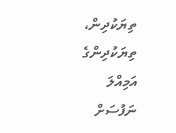ތިޔަކުދިން، ތިޔަކުދިންގެ އަމިއްލަ ނަފުސަށް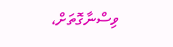ވިސްނާގޮތަށް،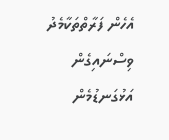އެހެން ފަރާތްތަކާމެދު ވިސްނައިގެން އަޅުގަނޑުމެން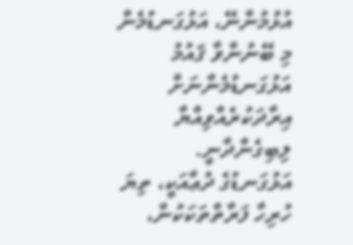އުޅުމުންނޭ، އަޅުގަނޑުމެން މި ބޭނުންވާ ޤައުމު އަޅުގަނޑުމެންނަށް އިރާދަކުރެއްވިއްޔާ ލިބިގެންދާނީ.
އަޅުގަނޑުގެ ދުޢާއަކީ، ތިޔަ ހުރިހާ ފަރާތްތަކަކުން،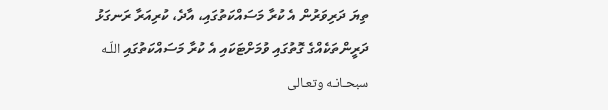ތިޔަ ދަރިވަރުން އެ ކުރާ މަސައްކަތުގައި، އާދެ، ކުރިއަރާ ރަނގަޅު ދަރީންތަކެއްގެ ގޮތުގައި ވުމަށްޓަކައި އެ ކުރާ މަސައްކަތުގައި اللّـه سبحـانـه وتعـالى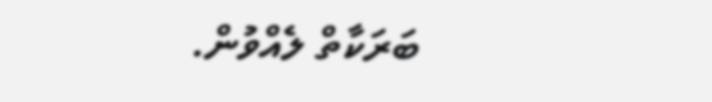ބަރަކާތް ލެއްވުން.